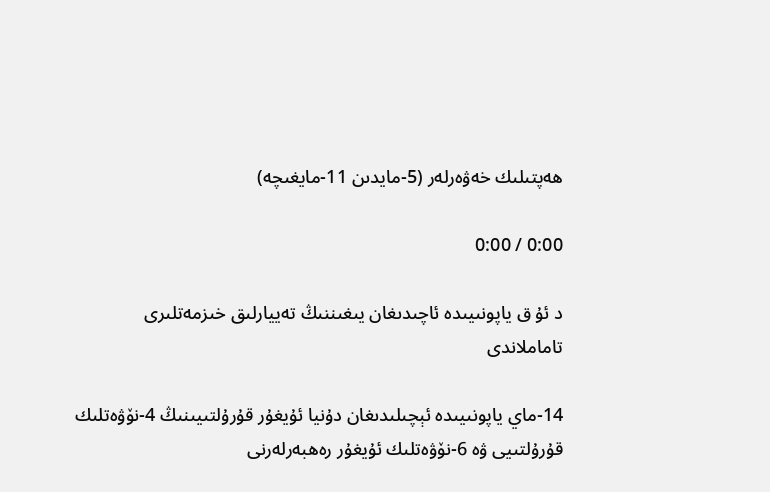ھەپتىلىك خەۋەرلەر (5-مايدىن 11-مايغىچە)

0:00 / 0:00

د ئۇ ق ياپونىيىدە ئاچىدىغان يىغىننىڭ تەييارلىق خىزمەتلىرى تاماملاندى

14-ماي ياپونىيىدە ئېچىلىدىغان دۇنيا ئۇيغۇر قۇرۇلتىيىنىڭ 4-نۆۋەتلىك قۇرۇلتىيى ۋە 6-نۆۋەتلىك ئۇيغۇر رەھبەرلەرنى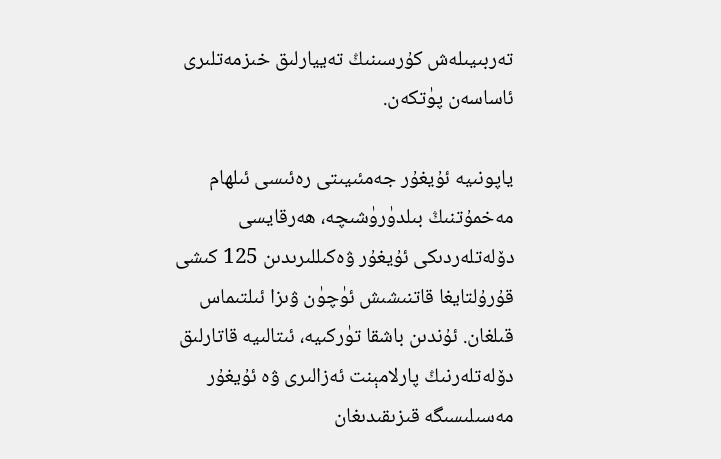تەربىيىلەش كۇرسىنىڭ تەييارلىق خىزمەتلىرى ئاساسەن پۈتكەن.

ياپونىيە ئۇيغۇر جەمئىيىتى رەئىسى ئىلھام مەخمۇتنىڭ بىلدۈرۈشىچە، ھەرقايسى دۆلەتلەردىكى ئۇيغۇر ۋەكىللىرىدىن 125 كىشى قۇرۇلتايغا قاتنىشىش ئۈچۈن ۋىزا ئىلتىماس قىلغان. ئۇندىن باشقا تۈركىيە، ئىتالىيە قاتارلىق دۆلەتلەرنىڭ پارلامېنت ئەزالىرى ۋە ئۇيغۇر مەسىلىسىگە قىزىقىدىغان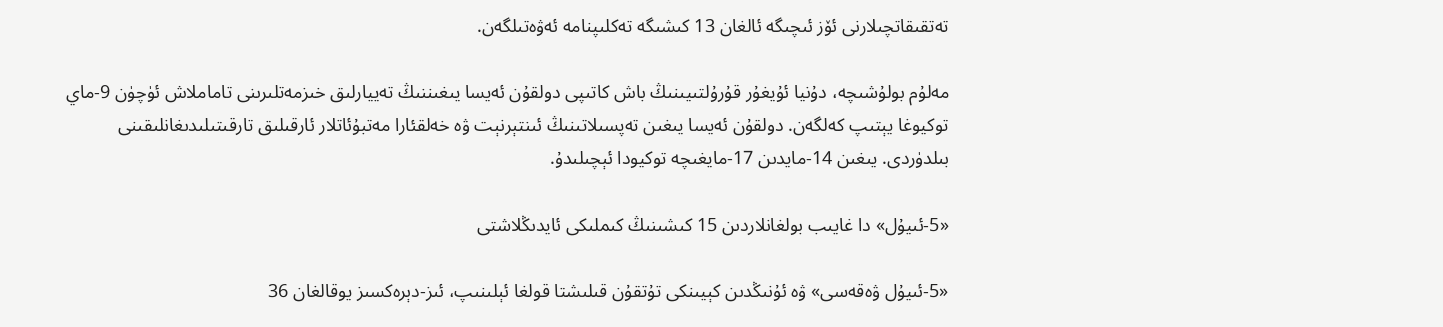تەتقىقاتچىلارنى ئۆز ئىچىگە ئالغان 13 كىشىگە تەكلىپنامە ئەۋەتىلگەن.

مەلۇم بولۇشىچە، دۇنيا ئۇيغۇر قۇرۇلتىيىنىڭ باش كاتىپى دولقۇن ئەيسا يىغىننىڭ تەييارلىق خىزمەتلىرىنى تاماملاش ئۈچۈن 9-ماي توكيوغا يېتىپ كەلگەن. دولقۇن ئەيسا يىغىن تەپسىلاتىنىڭ ئىنتېرنېت ۋە خەلقئارا مەتبۇئاتلار ئارقىلىق تارقىتىلىدىغانلىقىنى بىلدۈردى. يىغىن 14-مايدىن 17-مايغىچە توكيودا ئېچىلىدۇ.

«5-ئىيۇل» دا غايىب بولغانلاردىن 15 كىشىنىڭ كىملىكى ئايدىڭلاشتى

«5-ئىيۇل ۋەقەسى» ۋە ئۇنىڭدىن كېيىنكى تۇتقۇن قىلىشتا قولغا ئېلىنىپ، ئىز-دېرەكسىز يوقالغان 36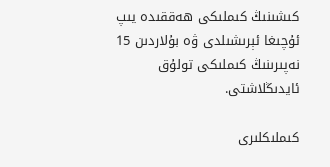كىشىنىڭ كىملىكى ھەققىدە يىپ ئۇچىغا ئېرىشىلدى ۋە بۇلاردىن 15 نەپىرىنىڭ كىملىكى تولۇق ئايدىڭلاشتى.

كىملىكلىرى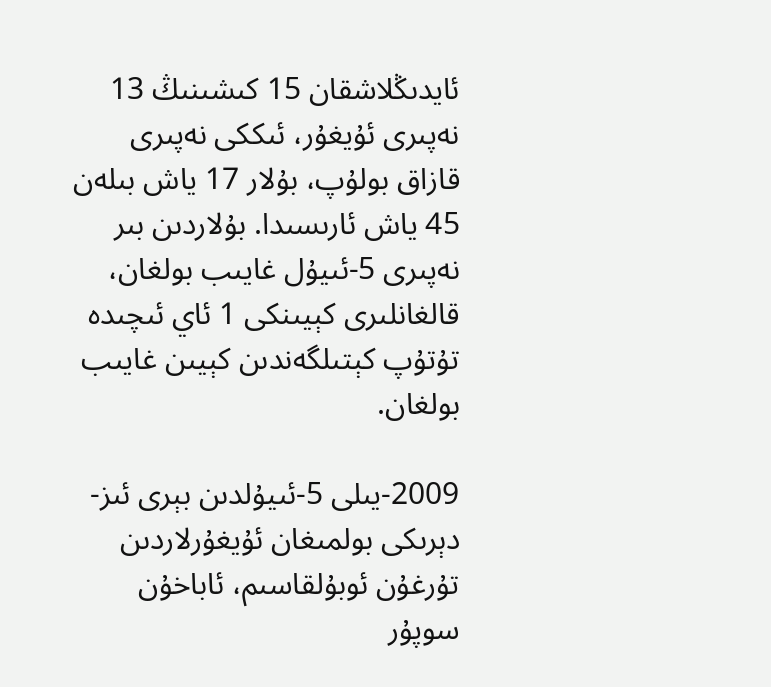ئايدىڭلاشقان 15 كىشىنىڭ 13 نەپىرى ئۇيغۇر، ئىككى نەپىرى قازاق بولۇپ، بۇلار 17 ياش بىلەن 45 ياش ئارىسىدا. بۇلاردىن بىر نەپىرى 5-ئىيۇل غايىب بولغان، قالغانلىرى كېيىنكى 1 ئاي ئىچىدە تۇتۇپ كېتىلگەندىن كېيىن غايىب بولغان.

2009-يىلى 5-ئىيۇلدىن بېرى ئىز-دېرىكى بولمىغان ئۇيغۇرلاردىن تۇرغۇن ئوبۇلقاسىم، ئاباخۇن سوپۇر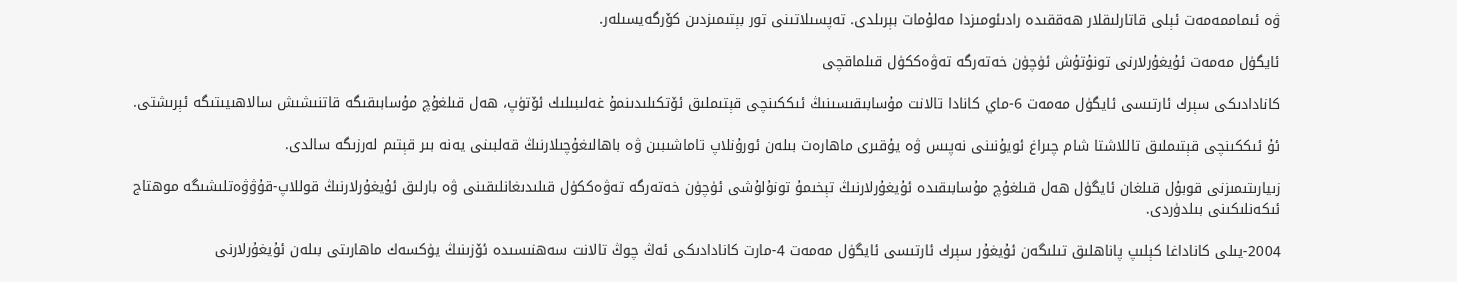ۋە ئىماممەمەت ئېلى قاتارلىقلار ھەققىدە رادىئومىزدا مەلۇمات بېرىلدى. تەپسىلاتىنى تور بېتىمىزدىن كۆرگەيسىلەر.

ئايگۈل مەمەت ئۇيغۇرلارنى تونۇتۇش ئۈچۈن خەتەرگە تەۋەككۈل قىلماقچى

كانادادىكى سېرك ئارتىسى ئايگۈل مەمەت 6-ماي كانادا تالانت مۇسابىقىسىنىڭ ئىككىنچى قېتىملىق ئۆتكىلىدىنمۇ غەلىبىلىك ئۆتۈپ، ھەل قىلغۇچ مۇسابىقىگە قاتنىشىش سالاھىيىتىگە ئېرىشتى.

ئۇ ئىككىنچى قېتىملىق تاللاشتا شام چىراغ ئويۇنىنى نەپىس ۋە يۇقىرى ماھارەت بىلەن ئورۇنلاپ تاماشىبىن ۋە باھالىغۇچىلارنىڭ قەلبىنى يەنە بىر قېتىم لەرزىگە سالدى.

زىيارىتىمىزنى قوبۇل قىلغان ئايگۈل ھەل قىلغۇچ مۇسابىقىدە ئۇيغۇرلارنىڭ تېخىمۇ تونۇلۇشى ئۈچۈن خەتەرگە تەۋەككۈل قىلىدىغانلىقىنى ۋە بارلىق ئۇيغۇرلارنىڭ قوللاپ-قۇۋۋەتلىشىگە موھتاج ئىكەنلىكىنى بىلدۈردى.

2004-يىلى كاناداغا كېلىپ پاناھلىق تىلىگەن ئۇيغۇر سېرك ئارتىسى ئايگۈل مەمەت 4-مارت كانادادىكى ئەڭ چوڭ تالانت سەھنىسىدە ئۆزىنىڭ يۈكسەك ماھارىتى بىلەن ئۇيغۇرلارنى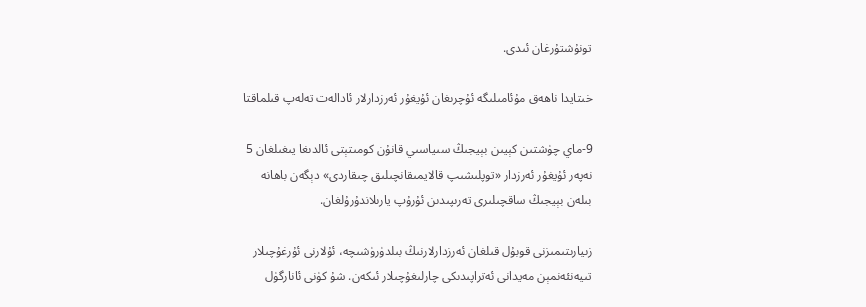تونۇشتۇرغان ئىدى.

خىتايدا ناھەق مۇئامىلىگە ئۇچرىغان ئۇيغۇر ئەرزدارلار ئادالەت تەلەپ قىلماقتا

9-ماي چۈشتىن كېيىن بېيجىڭ سىياسىي قانۇن كومىتېتى ئالدىغا يىغىلغان 5 نەپەر ئۇيغۇر ئەرزدار «توپلىشىپ قالايمىقانچىلىق چىقاردى» دېگەن باھانە بىلەن بېيجىڭ ساقچىلىرى تەرىپىدىن ئۇرۇپ يارىلاندۇرۇلغان.

زىيارىتىمىزنى قوبۇل قىلغان ئەرزدارلارنىڭ بىلدۈرۈشىچە، ئۇلارنى ئۇرغۇچىلار تىيەنئەنمېن مەيدانى ئەتراپىدىكى چارلىغۇچىلار ئىكەن. شۇ كۈنى ئانارگۈل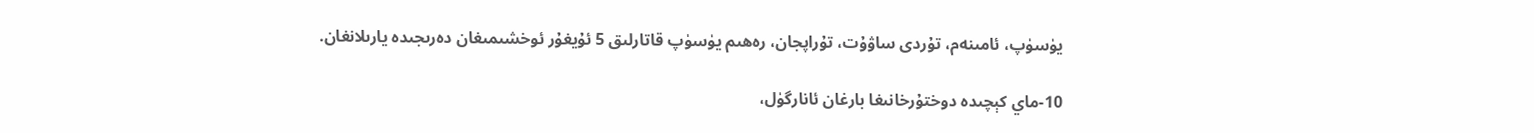يۈسۈپ، ئامىنەم، تۇردى ساۋۇت، تۇراپجان، رەھىم يۈسۈپ قاتارلىق 5 ئۇيغۇر ئوخشىمىغان دەرىجىدە يارىلانغان.

10-ماي كېچىدە دوختۇرخانىغا بارغان ئانارگۈل،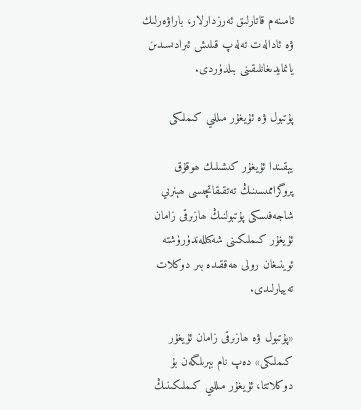ئامىنەم قاتارلىق ئەرزدارلار، باراۋەرلىك ۋە ئادالەت تەلەپ قىلىش ئىرادىسىدىن يانمايدىغانلىقىنى بىلدۈردى.

پۇتبول ۋە ئۇيغۇر مىللىي كىملىكى

يېقىندا ئۇيغۇر كىشىلىك ھوقۇق پروگراممىسىنىڭ تەتقىقاتچىسى ھېنرىي شاجەفىسكى پۇتبولنىڭ ھازىرقى زامان ئۇيغۇر كىملىكىنى شەكىللەندۈرۈشتە ئوينىغان رولى ھەققىدە بىر دوكلات تەييارلىدى.

«پۇتبول ۋە ھازىرقى زامان ئۇيغۇر كىملىكى» دەپ نام بېرىلگەن بۇ دوكلاتتا، ئۇيغۇر مىللىي كىملىكىنىڭ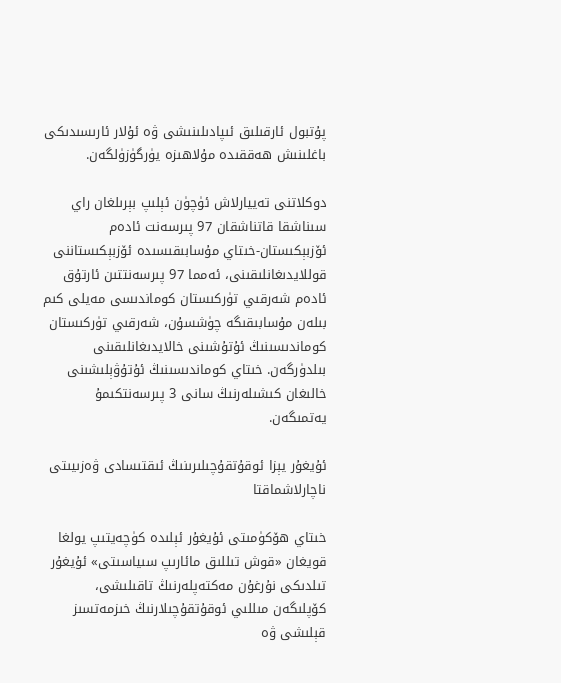پۇتبول ئارقىلىق ئىپادىلىنىشى ۋە ئۇلار ئارىسىدىكى باغلىنىش ھەققىدە مۇلاھىزە يۈرگۈزۈلگەن.

دوكلاتنى تەييارلاش ئۈچۈن ئېلىپ بېرىلغان راي سىناشقا قاتناشقان 97 پىرسەنت ئادەم ئۆزبېكىستان-خىتاي مۇسابىقىسىدە ئۆزبېكىستاننى قوللايدىغانلىقىنى، ئەمما 97 پىرسەنتتىن ئارتۇق ئادەم شەرقىي تۈركىستان كوماندىسى مەيلى كىم بىلەن مۇسابىقىگە چۈشسۇن، شەرقىي تۈركىستان كوماندىسىنىڭ ئۇتۇشىنى خالايدىغانلىقىنى بىلدۈرگەن. خىتاي كوماندىسىنىڭ ئۇتۇۋېلىشىنى خالىغان كىشىلەرنىڭ سانى 3 پىرسەنتكىمۇ يەتمىگەن.

ئۇيغۇر يېزا ئوقۇتقۇچىلىرىنىڭ ئىقتىسادى ۋەزىيىتى ناچارلاشماقتا

خىتاي ھۆكۈمىتى ئۇيغۇر ئېلىدە كۈچەيتىپ يولغا قويغان «قوش تىللىق مائارىپ سىياسىتى» ئۇيغۇر تىلدىكى نۇرغۇن مەكتەپلەرنىڭ تاقىلىشى، كۆپلىگەن مىللىي ئوقۇتقۇچىلارنىڭ خىزمەتسىز قېلىشى ۋە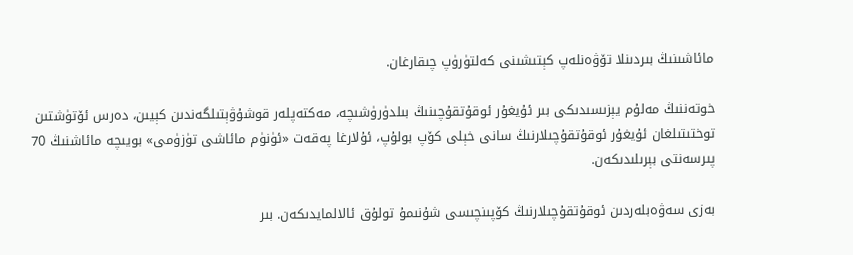مائاشىنىڭ بىردىنلا تۆۋەنلەپ كېتىشىنى كەلتۈرۈپ چىقارغان.

خوتەننىڭ مەلۇم يېزىسىدىكى بىر ئۇيغۇر ئوقۇتقۇچىنىڭ بىلدۈرۈشىچە، مەكتەپلەر قوشۇۋېتىلگەندىن كېيىن، دەرس ئۆتۈشتىن توختىتىلغان ئۇيغۇر ئوقۇتقۇچىلارنىڭ سانى خېلى كۆپ بولۇپ، ئۇلارغا پەقەت «ئۈنۈم مائاشى تۈزۈمى» بويىچە مائاشنىڭ 70 پىرسەنتى بېرىلىدىكەن.

بەزى سەۋەبلەردىن ئوقۇتقۇچىلارنىڭ كۆپىنچىسى شۇنىمۇ تولۇق ئالالمايدىكەن. بىر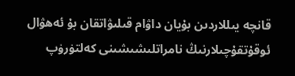قانچە يىللاردىن بۇيان داۋام قىلىۋاتقان بۇ ئەھۋال ئوقۇتقۇچىلارنىڭ نامراتلىشىشىنى كەلتۈرۈپ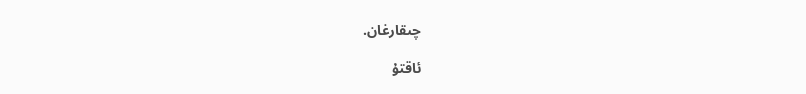چىقارغان.

ئاقتۇ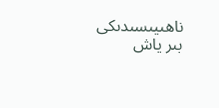ناھىيىسىدىكى بىر ياش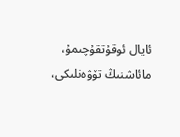ئايال ئوقۇتقۇچىمۇ، مائاشنىڭ تۆۋەنلىكى،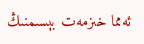ئەمما خىزمەت بېسىمنىڭ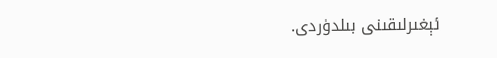ئېغىرلىقىنى بىلدۈردى.